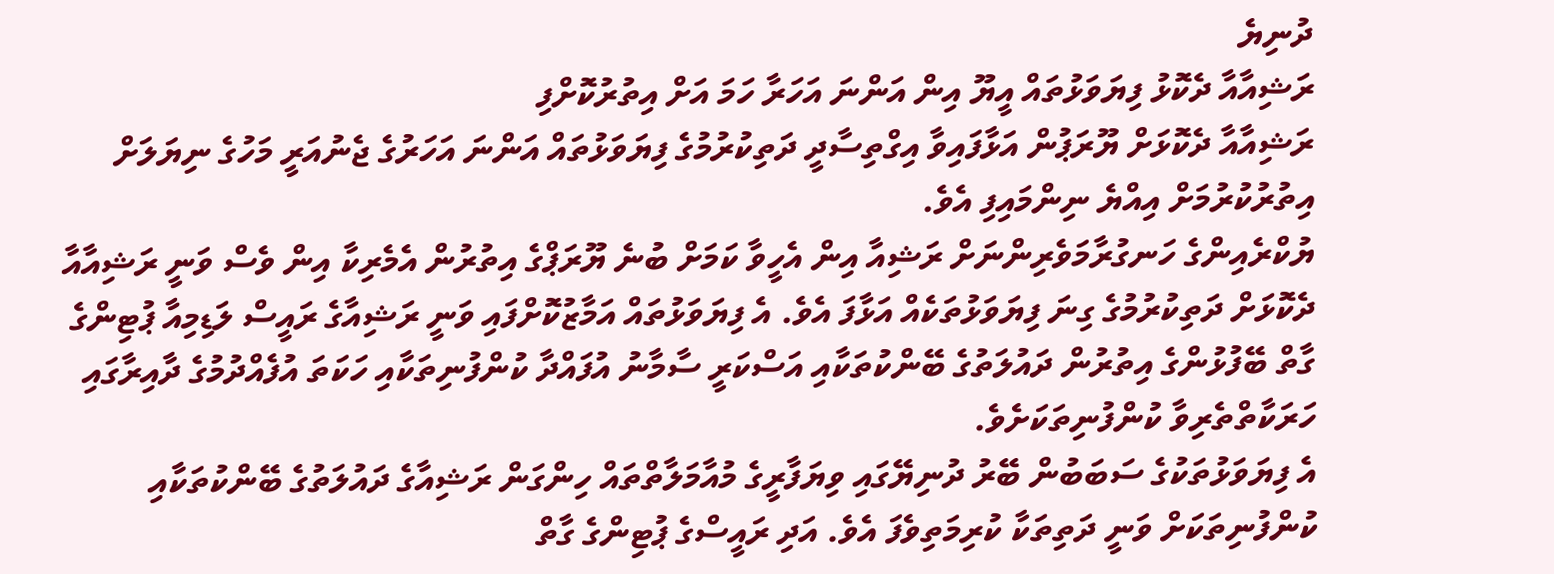ދުނިޔެ
ރަޝިއާއާ ދެކޮޅު ފިޔަވަޅުތައް އީޔޫ އިން އަންނަ އަހަރާ ހަމަ އަށް އިތުރުކޮށްފި
ރަޝިއާއާ ދެކޮޅަށް ޔޫރަޕުން އަޅާފައިވާ އިގްތިސާދީ ދަތިކުރުމުގެ ފިޔަވަޅުތައް އަންނަ އަހަރުގެ ޖެނުއަރީ މަހުގެ ނިޔަލަށް އިތުރުކުރުމަށް އިއްޔެ ނިންމައިފި އެވެ.
ޔުކްރެއިންގެ ހަނގުރާމަވެރިންނަށް ރަޝިއާ އިން އެހީވާ ކަމަށް ބުނެ ޔޫރަޕްގެ އިތުރުން އެމެރިކާ އިން ވެސް ވަނީ ރަޝިއާއާ ދެކޮޅަށް ދަތިކުރުމުގެ ގިނަ ފިޔަވަޅުތަކެއް އަޅާފަ އެވެ. އެ ފިޔަވަޅުތައް އަމާޒުކޮށްފައި ވަނީ ރަޝިއާގެ ރައީސް ލަޑިމިއާ ޕުޓިންގެ ގާތް ބޭފުޅުންގެ އިތުރުން ދައުލަތުގެ ބޭންކުތަކާއި އަސްކަރީ ސާމާނު އުފައްދާ ކުންފުނިތަކާއި ހަކަތަ އުފެއްދުމުގެ ދާއިރާގައި ހަރަކާތްތެރިވާ ކުންފުނިތަކަށެވެ.
އެ ފިޔަވަޅުތަކުގެ ސަބަބުން ބޭރު ދުނިޔޭގައި ވިޔަފާރީގެ މުއާމަލާތްތައް ހިންގަން ރަޝިއާގެ ދައުލަތުގެ ބޭންކުތަކާއި ކުންފުނިތަކަށް ވަނީ ދަތިތަކާ ކުރިމަތިވެފަ އެވެ. އަދި ރައީސްގެ ޕުޓިންގެ ގާތް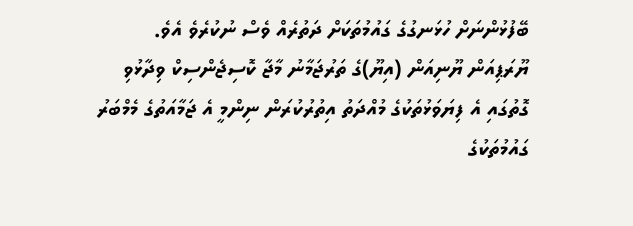ބޭފުޅުންނަށް ހުޅަނގުގެ ގައުމުތަކަށް ދަތުރެއް ވެސް ނުކުރެވެ އެވެ.
ޔޫރަޕިއަން ޔޫނިއަން (އިޔޫ)ގެ ތަރުޖަމާނު މާޖާ ކޮސިޖެންސިކް ވިދާޅުވި ގޮތުގައި އެ ފިޔަވަޅުތަކުގެ މުއްދަތު އިތުރުކުރަން ނިންމީ އެ ޖަމާއަތުގެ މެމްބަރު ގައުމުތަކުގެ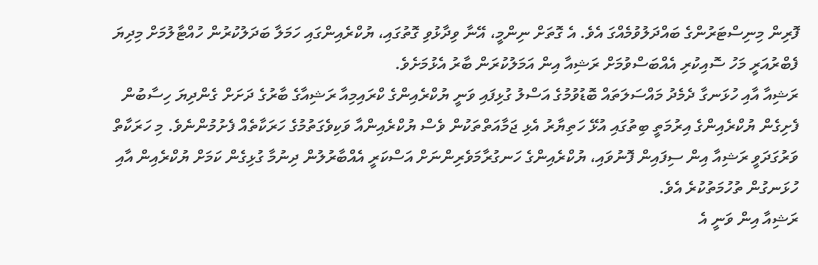ފޮރިން މިނިސްޓަރުންގެ ބައްދަލުވުމެއްގަ އެވެ. އެ ގޮތަށް ނިންމީ، އޭނާ ވިދާޅުވި ގޮތުގައި، ޔުކްރެއިންގައި ހަމަލާ ބަދަލުކުރުން ހުއްޓާލުމަށް މިދިޔަ ފެބްރުއަރީ މަހު ސޮއިކުރި އެއްބަސްވުމަށް ރަޝިއާ އިން އަމަލުކުރަން ބާރު އެޅުމަށެވެ.
ރަޝިއާ އާއި ހުޅަނގާ ދެމެދު މައްސަލަތައް ބޮޑުވުމުގެ އަސްލު ގުޅިފައި ވަނީ ޔުކްރެއިންގެ ކްރައިމިއާ ރަޝިއާގެ ބާރުގެ ދަށަށް ގެންދިޔަ ހިސާބުން ފެށިގެން ޔުކްރެއިންގެ އިރުމަތީ ބިތުގައި އުޅޭ ހަތިޔާރު އެޅި ޖަމާއަތްތަކުން ވެސް ޔުކްރެއިންއާ ވަކިވެގަތުމުގެ ހަރަކާތެއް ފެށުމުންނެވެ. މި ހަރަކާތް ވަރުގަދަވީ ރަޝިއާ އިން ސިފައިން ފޮނުވައި، ޔުކްރެއިންގެ ހަނގުރާމަވެރިންނަށް އަސްކަރީ އެއްބާރުލުން ދިނުމާ ގުޅިގެން ކަމަށް ޔުކްރެއިން އާއި ހުޅަނގުން ތުހުމަތުކުރެ އެވެ.
ރަޝިއާ އިން ވަނީ އެ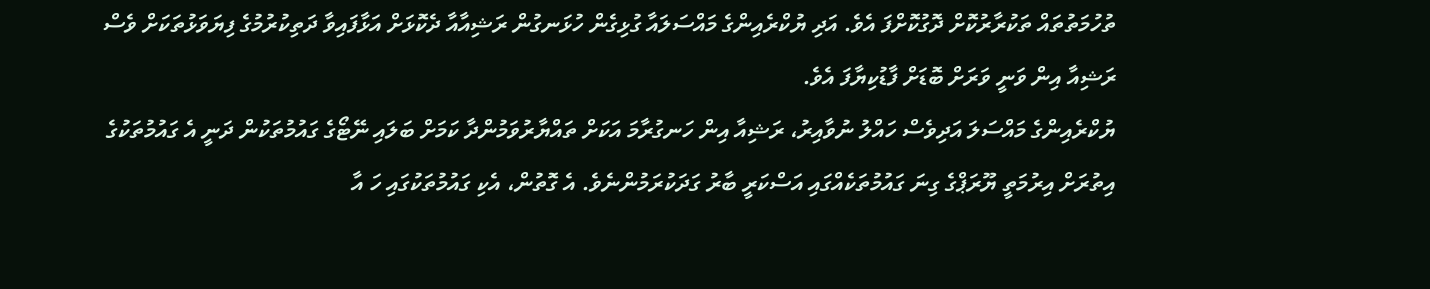ތުހުމަތުތައް ތަކުރާރުކޮށް ދޮގުކޮށްފަ އެވެ. އަދި ޔުކްރެއިންގެ މައްސަލައާ ގުޅިގެން ހުޅަނގުން ރަޝިއާއާ ދެކޮޅަށް އަޅާފައިވާ ދަތިކުރުމުގެ ފިޔަވަޅުތަކަށް ވެސް ރަޝިއާ އިން ވަނީ ވަރަށް ބޮޑަށް ފާޑުކިޔާފަ އެވެ.
ޔުކްރެއިންގެ މައްސަލަ އަދިވެސް ހައްލު ނުވާއިރު، ރަޝިއާ އިން ހަނގުރާމަ އަކަށް ތައްޔާރުވަމުންދާ ކަމަށް ބަލައި ނޭޓޯގެ ގައުމުތަކުން ދަނީ އެ ގައުމުތަކުގެ އިތުރަށް އިރުމަތީ ޔޫރަޕްގެ ގިނަ ގައުމުތަކެއްގައި އަސްކަރީ ބާރު ގަދަކުރަމުންނެވެ. އެ ގޮތުން، އެކި ގައުމުތަކުގައި ހަ އާ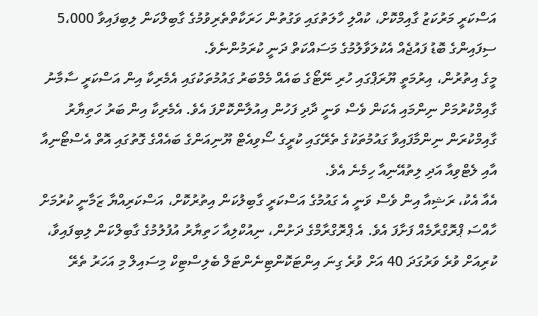އަސްކަރީ މަރުކަޒު ގާއިމްކޮށް، ކުއްލި ހާލަތުގައި ވަގުތުން ހަރަކާތްތެރިވުމުގެ ގާބިލްކަން ލިބިފައިވާ 5،000 ސިފައިންގެ ބޮޑު ފައުޖެއް އެކުލަވާލުމުގެ މަސައްކަތް ދަނީ ކުރަމުންނެވެ.
މީގެ އިތުރުން، އިރުމަތީ ޔޫރަޕްގައި ހުރި ނޭޓޯގެ ބައެއް މެމްބަރު ގައުމުތަކުގައި އެމެރިކާ އިން އަސްކަރީ ސާމާނު ގާއިމްކުރުމަށް ނިންމައި އެކަން ވެސް ވަނީ ދާދި ފަހުން އިއުލާންކޮށްފަ އެވެ. އެމެރިކާ އިން ބަރު ހަތިޔާރު ގާއިމްކުރަން ނިންމާފައިވާ ގައުމުތަކުގެ ތެރޭގައި ކުރީގެ ސޯވިއެޓް ޔޫނިއަންގެ ބައެއްގެ ގޮތުގައި އޮތް އެސްޓޯނިއާ އާއި ލެޓްވިއާ އަދި ލިތުއޭނިއާ ހިމެނެ އެވެ.
އެއާ އެކު، ރަޝިއާ އިން ވެސް ވަނީ އެ ގައުމުގެ އަސްކަރީ ގާބިލުކަން އިތުރުކޮށް، އަސްކަރިއްޔާ ޒަމާނީ ކުރުމަށް ހާއްސަ ޕްރޮގްރާމެއް ފަށާފަ އެވެ. އެ ޕްރޮގްރާމްގެ ދަށުން، ނިއުކްލިއާ ހަތިޔާރު އުފުލުމުގެ ގާބިލްކަން ލިބިފައިވާ، ކުރިއަށް ވުރެ ވަރުގަދަ 40 އަށް ވުރެ ގިނަ އިންޓަކޮންޓިނެންޓަލް ބެލިސްޓިކް މިސައިލް މި އަހަރު ތެރޭ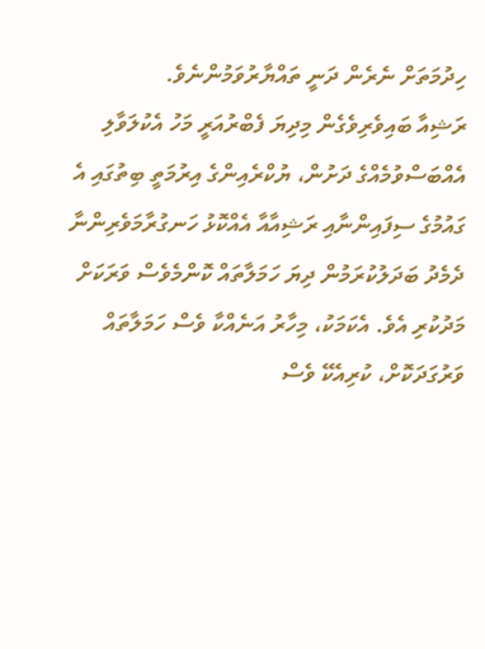ހިދުމަތަށް ނެރެން ދަނީ ތައްޔާރުވަމުންނެވެ.
ރަޝިއާ ބައިވެރިވެގެން މިދިޔަ ފެބްރުއަރީ މަހު އެކުލަވާލި އެއްބަސްވުމެއްގެ ދަށުން، ޔުކްރެއިންގެ އިރުމަތީ ބިތުގައި އެ ގައުމުގެ ސިފައިންނާއި ރަޝިއާއާ އެއްކޮޅު ހަނގުރާމަވެރިންނާ ދެމެދު ބަދަލުކުރަމުން ދިޔަ ހަމަލާތައް ކޮންމެވެސް ވަރަކަށް މަދުކުރި އެވެ. އެކަމަކު، މިހާރު އަނެއްކާ ވެސް ހަމަލާތައް ވަރުގަދަކޮށް، ކުރިއެކޭ ވެސް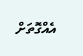އެއްގޮތަށް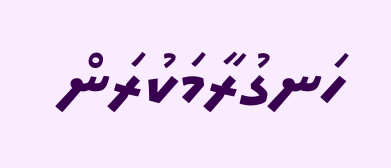ހަނގުރާމަކުރަން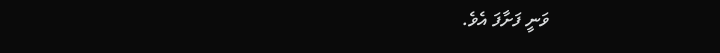ވަނީ ފަށާފަ އެވެ.